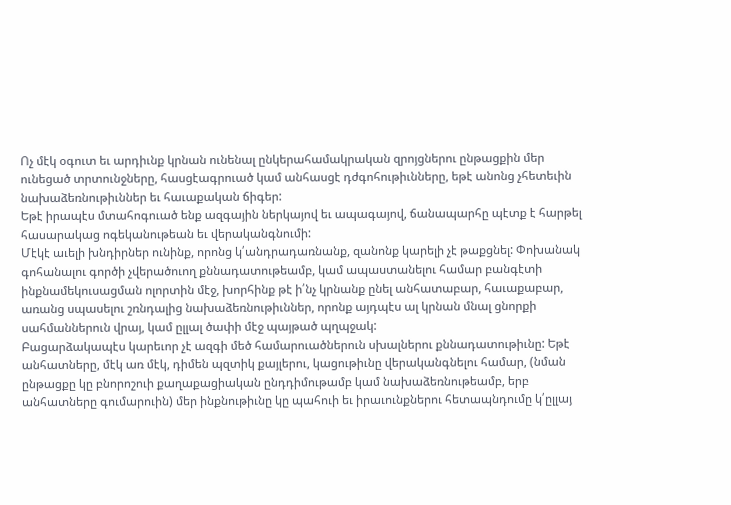Ոչ մէկ օգուտ եւ արդիւնք կրնան ունենալ ընկերահամակրական զրոյցներու ընթացքին մեր ունեցած տրտունջները, հասցէագրուած կամ անհասցէ դժգոհութիւնները, եթէ անոնց չհետեւին նախաձեռնութիւններ եւ հաւաքական ճիգեր:
Եթէ իրապէս մտահոգուած ենք ազգային ներկայով եւ ապագայով, ճանապարհը պէտք է հարթել հասարակաց ոգեկանութեան եւ վերականգնումի:
Մէկէ աւելի խնդիրներ ունինք, որոնց կ՛անդրադառնանք, զանոնք կարելի չէ թաքցնել: Փոխանակ գոհանալու գործի չվերածուող քննադատութեամբ, կամ ապաստանելու համար բանգէտի ինքնամեկուսացման ոլորտին մէջ, խորհինք թէ ի՛նչ կրնանք ընել անհատաբար, հաւաքաբար, առանց սպասելու շռնդալից նախաձեռնութիւններ, որոնք այդպէս ալ կրնան մնալ ցնորքի սահմաններուն վրայ, կամ ըլլալ ծափի մէջ պայթած պղպջակ:
Բացարձակապէս կարեւոր չէ ազգի մեծ համարուածներուն սխալներու քննադատութիւնը: Եթէ անհատները, մէկ առ մէկ, դիմեն պզտիկ քայլերու, կացութիւնը վերականգնելու համար, (նման ընթացքը կը բնորոշուի քաղաքացիական ընդդիմութամբ կամ նախաձեռնութեամբ, երբ անհատները գումարուին) մեր ինքնութիւնը կը պահուի եւ իրաւունքներու հետապնդումը կ՛ըլլայ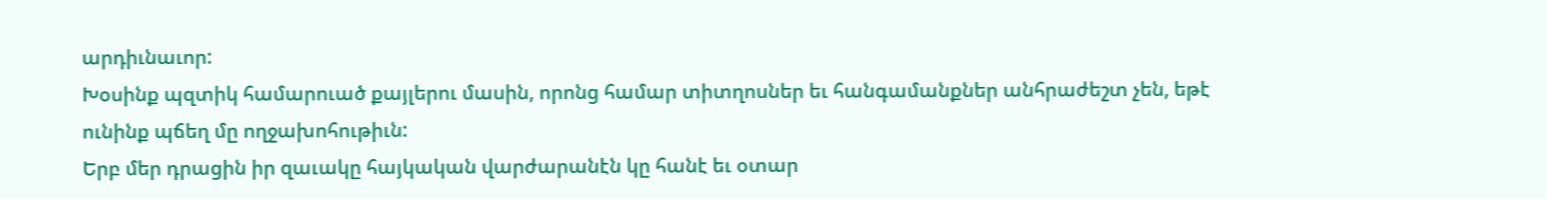արդիւնաւոր:
Խօսինք պզտիկ համարուած քայլերու մասին, որոնց համար տիտղոսներ եւ հանգամանքներ անհրաժեշտ չեն, եթէ ունինք պճեղ մը ողջախոհութիւն:
Երբ մեր դրացին իր զաւակը հայկական վարժարանէն կը հանէ եւ օտար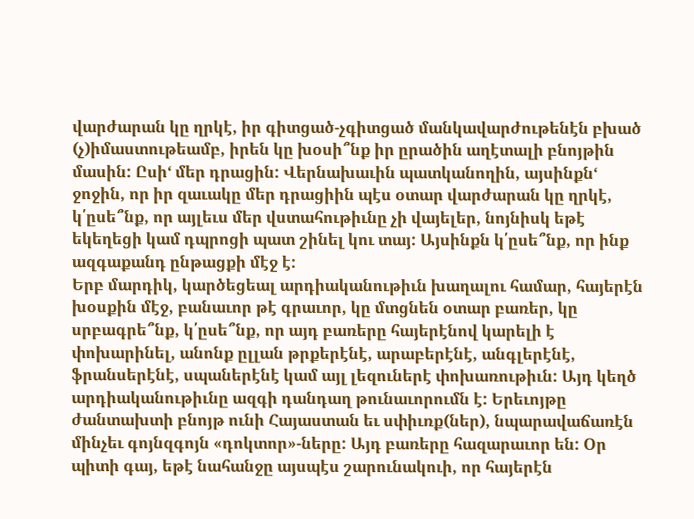վարժարան կը ղրկէ, իր գիտցած-չգիտցած մանկավարժութենէն բխած (չ)իմաստութեամբ, իրեն կը խօսի՞նք իր ըրածին աղէտալի բնոյթին մասին: Ըսի‘ մեր դրացին: Վերնախաւին պատկանողին, այսինքն‘ ջոջին, որ իր զաւակը մեր դրացիին պէս օտար վարժարան կը ղրկէ, կ՛ըսե՞նք, որ այլեւս մեր վստահութիւնը չի վայելեր, նոյնիսկ եթէ եկեղեցի կամ դպրոցի պատ շինել կու տայ: Այսինքն կ՛ըսե՞նք, որ ինք ազգաքանդ ընթացքի մէջ է:
Երբ մարդիկ, կարծեցեալ արդիականութիւն խաղալու համար, հայերէն խօսքին մէջ, բանաւոր թէ գրաւոր, կը մտցնեն օտար բառեր, կը սրբագրե՞նք, կ՛ըսե՞նք, որ այդ բառերը հայերէնով կարելի է փոխարինել, անոնք ըլլան թրքերէնէ, արաբերէնէ, անգլերէնէ, ֆրանսերէնէ, սպաներէնէ կամ այլ լեզուներէ փոխառութիւն: Այդ կեղծ արդիականութիւնը ազգի դանդաղ թունաւորումն է: Երեւոյթը ժանտախտի բնոյթ ունի Հայաստան եւ սփիւռք(ներ), նպարավաճառէն մինչեւ գոյնզգոյն «դոկտոր»-ները: Այդ բառերը հազարաւոր են: Օր պիտի գայ, եթէ նահանջը այսպէս շարունակուի, որ հայերէն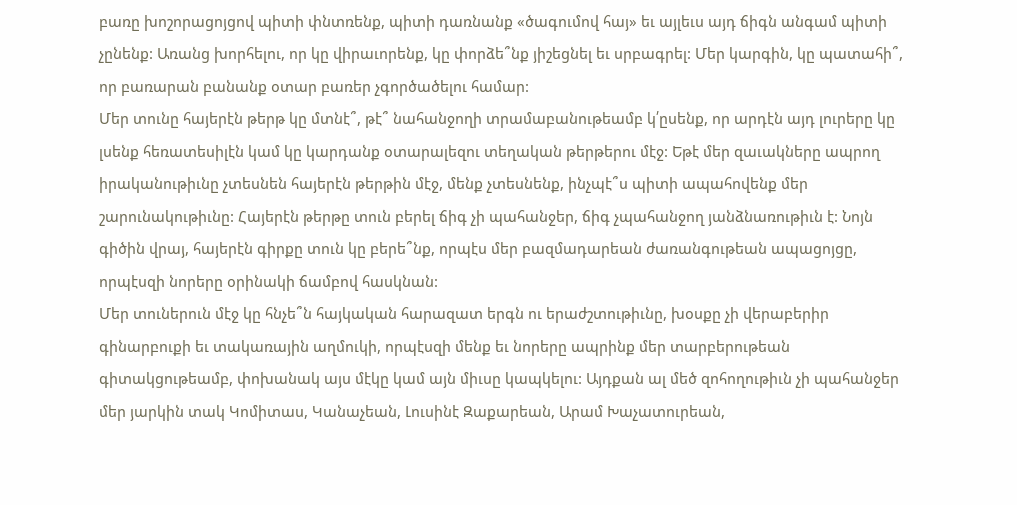բառը խոշորացոյցով պիտի փնտռենք, պիտի դառնանք «ծագումով հայ» եւ այլեւս այդ ճիգն անգամ պիտի չընենք: Առանց խորհելու, որ կը վիրաւորենք, կը փորձե՞նք յիշեցնել եւ սրբագրել: Մեր կարգին, կը պատահի՞, որ բառարան բանանք օտար բառեր չգործածելու համար:
Մեր տունը հայերէն թերթ կը մտնէ՞, թէ՞ նահանջողի տրամաբանութեամբ կ՛ըսենք, որ արդէն այդ լուրերը կը լսենք հեռատեսիլէն կամ կը կարդանք օտարալեզու տեղական թերթերու մէջ: Եթէ մեր զաւակները ապրող իրականութիւնը չտեսնեն հայերէն թերթին մէջ, մենք չտեսնենք, ինչպէ՞ս պիտի ապահովենք մեր շարունակութիւնը: Հայերէն թերթը տուն բերել ճիգ չի պահանջեր, ճիգ չպահանջող յանձնառութիւն է: Նոյն գիծին վրայ, հայերէն գիրքը տուն կը բերե՞նք, որպէս մեր բազմադարեան ժառանգութեան ապացոյցը, որպէսզի նորերը օրինակի ճամբով հասկնան:
Մեր տուներուն մէջ կը հնչե՞ն հայկական հարազատ երգն ու երաժշտութիւնը, խօսքը չի վերաբերիր գինարբուքի եւ տակառային աղմուկի, որպէսզի մենք եւ նորերը ապրինք մեր տարբերութեան գիտակցութեամբ, փոխանակ այս մէկը կամ այն միւսը կապկելու: Այդքան ալ մեծ զոհողութիւն չի պահանջեր մեր յարկին տակ Կոմիտաս, Կանաչեան, Լուսինէ Զաքարեան, Արամ Խաչատուրեան,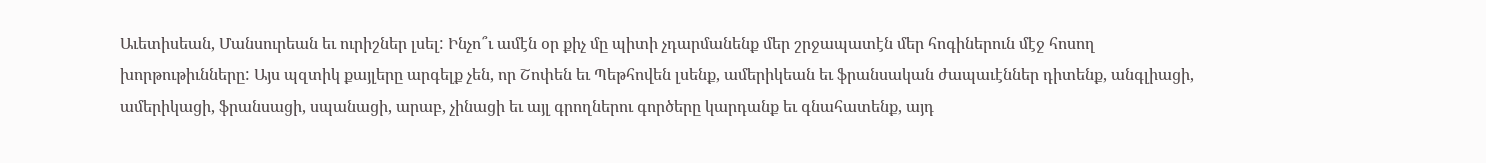Աւետիսեան, Մանսուրեան եւ ուրիշներ լսել: Ինչո՞ւ ամէն օր քիչ մը պիտի չդարմանենք մեր շրջապատէն մեր հոգիներուն մէջ հոսող խորթութիւնները: Այս պզտիկ քայլերը արգելք չեն, որ Շոփեն եւ Պեթհովեն լսենք, ամերիկեան եւ ֆրանսական ժապաւէններ դիտենք, անգլիացի, ամերիկացի, ֆրանսացի, սպանացի, արաբ, չինացի եւ այլ գրողներու գործերը կարդանք եւ գնահատենք, այդ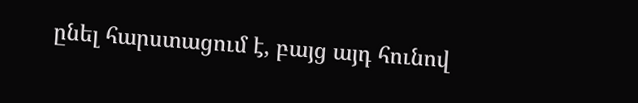ընել հարստացում է, բայց այդ հունով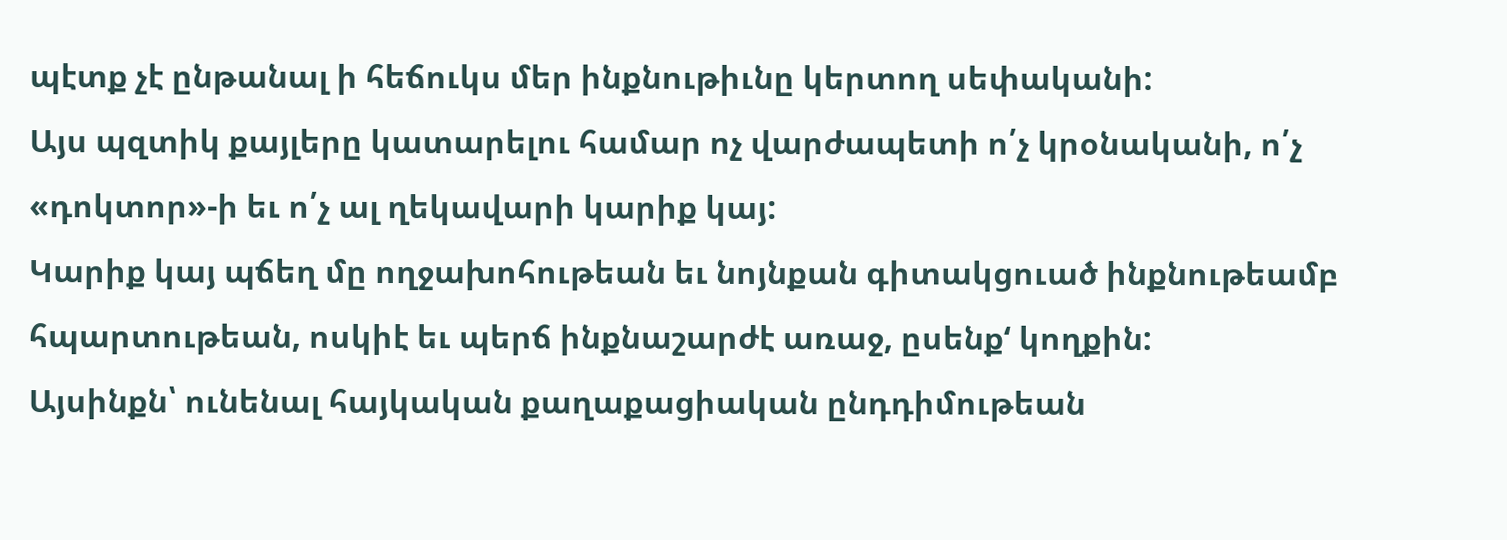պէտք չէ ընթանալ ի հեճուկս մեր ինքնութիւնը կերտող սեփականի:
Այս պզտիկ քայլերը կատարելու համար ոչ վարժապետի ո՛չ կրօնականի, ո՛չ «դոկտոր»-ի եւ ո՛չ ալ ղեկավարի կարիք կայ:
Կարիք կայ պճեղ մը ողջախոհութեան եւ նոյնքան գիտակցուած ինքնութեամբ հպարտութեան, ոսկիէ եւ պերճ ինքնաշարժէ առաջ, ըսենք‘ կողքին:
Այսինքն՝ ունենալ հայկական քաղաքացիական ընդդիմութեան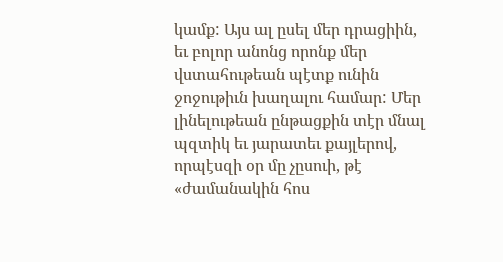կամք: Այս ալ ըսել մեր դրացիին, եւ բոլոր անոնց որոնք մեր վստահութեան պէտք ունին ջոջութիւն խաղալու համար: Մեր լինելութեան ընթացքին տէր մնալ պզտիկ եւ յարատեւ քայլերով, որպէսզի օր մը չըսուի, թէ «ժամանակին հոս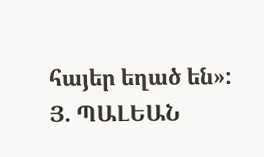հայեր եղած են»:
Յ. ՊԱԼԵԱՆ